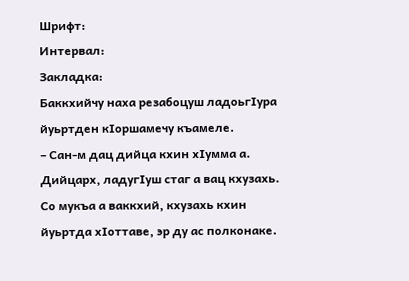Шрифт:
Интервал:
Закладка:
Баккхийчу наха резабоцуш ладоьгIура йуьртден кIоршамечу къамеле.
– Сан-м дац дийца кхин хIумма а. Дийцарх, ладугIуш стаг а вац кхузахь. Со мукъа а ваккхий, кхузахь кхин йуьртда хIоттаве, эр ду ас полконаке.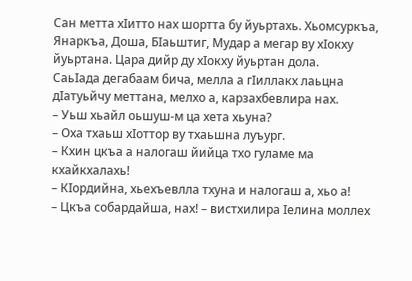Сан метта хIитто нах шортта бу йуьртахь. Хьомсуркъа, Янаркъа, Доша, БIаьштиг, Мудар а мегар вy хIокху йуьртана. Цара дийр ду хIокху йуьртан дола.
СаьIада дегабаам бича, мелла а гIиллакх лаьцна дIатуьйчу меттана, мелхо а, карзахбевлира нах.
– Уьш хьайл оьшуш-м ца хета хьуна?
– Оха тхаьш хIоттор ву тхаьшна луъург.
– Кхин цкъа а налогаш йийца тхо гуламе ма кхайкхалахь!
– КIордийна, хьехъевлла тхуна и налогаш а, хьо а!
– Цкъа собардайша, нах! – вистхилира Iелина моллех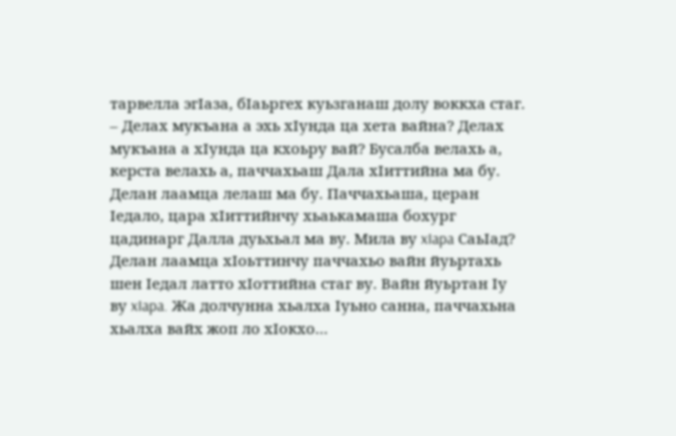тарвелла эгIаза, бIаьргех куьзганаш долу воккха стаг. – Делах мукъана а эхь хIунда ца хета вайна? Делах мукъана а хIунда ца кхоьру вай? Бусалба велахь а, керста велахь а, паччахьаш Дала хIиттийна ма бу. Делан лаамца лелаш ма бу. Паччахьаша, церан Iедало, цара хIиттийнчу хьаькамаша бохург цадинарг Далла дуьхьал ма ву. Мила ву xIapa СаьIад? Делан лаамца хIоьттинчу паччахьо вайн йуьртахь шен Iедал латто xIоттийна стаг ву. Вайн йуьртан Iу ву xIapa. Жа долчунна хьалха Iуьно санна, паччахьна хьалха вайх жоп ло хIокхо…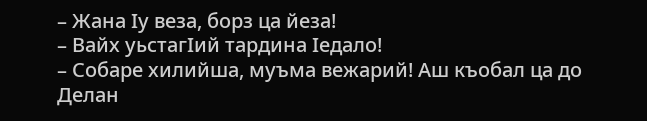– Жана Iу веза, борз ца йеза!
– Вайх уьстагIий тардина Iедало!
– Собаре хилийша, муъма вежарий! Аш къобал ца до Делан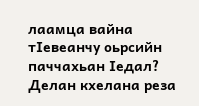лаамца вайна тIевеанчу оьрсийн паччахьан Iедал? Делан кхелана реза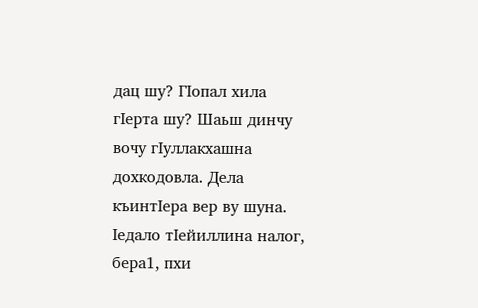дац шу? ГIопал хила гIерта шу? Шаьш динчу вочу гIуллакхашна дохкодовла. Дела къинтIера вер ву шуна. Iедало тIейиллина налог, бера1, пхи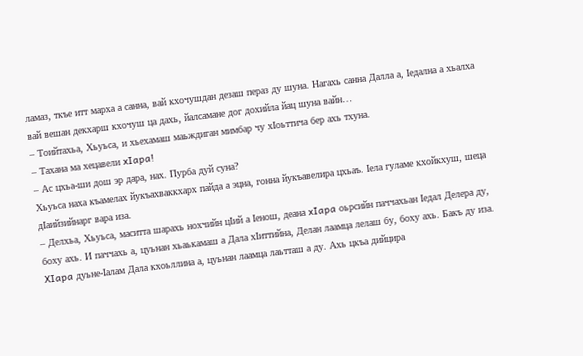ламаз, ткъе итт марха а санна, вай кхочушдан дезаш пераз ду шуна. Нагахь санна Далла а, Iедална а хьалха вай вешан декхарш кхочуш ца дахь, йалсамане дог дохийла йац шуна вайн…
– Тоийтахьа, Хьуьса, и хьехамаш маьждиган мимбар чу хIоьттича бер ахь тхуна.
– Тахана ма хецавели xIapa!
– Ас цхьа-ши дош эр дара, нах. Пурба дуй суна?
Хьуьса наха къамелах йукъахваккхарх пайда а эцна, гонна йукъавелира цхьаъ. Iела гуламе кхойкхуш, шеца дIаийзийнарг вара иза.
– Делхьа, Хьуьса, маситта шарахь нохчийн цIий а Iенош, деана xIapa оьрсийн паччахьан Iедал Делера ду, боху ахь. И паччахь а, цуьнан хьаькамаш а Дала хIиттийна, Делан лаамца лелаш бу, боху ахь. Бакъ ду иза. XIapa дуьне-Iалам Дала кхоьллина а, цуьнан лаамца лаьтташ а ду. Ахь цкъа дийцира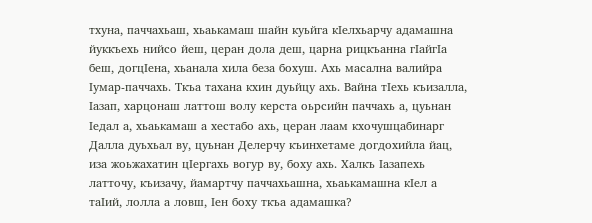тхуна, паччахьаш, хьаькамаш шайн куьйга кIелхьарчу адамашна йуккъехь нийсо йеш, церан дола деш, царна рицкъанна гIайгIа беш, догцIена, хьанала хила беза бохуш. Ахь масална валийра Iумар-паччахь. Ткъа тахана кхин дуьйцу ахь. Вайна тIехь къизалла, Iазап, харцонаш латтош волу керста оьрсийн паччахь а, цуьнан Iедал а, хьаькамаш а хестабо ахь, церан лаам кхочушцабинарг Далла дуьхьал ву, цуьнан Делерчу къинхетаме догдохийла йац, иза жоьжахатин цIергахь вогур ву, боху ахь. Халкъ Iазапехь латточу, къизачу, йамартчу паччахьашна, хьаькамашна кIел а таIий, лолла а ловш, Iен боху ткъа адамашка?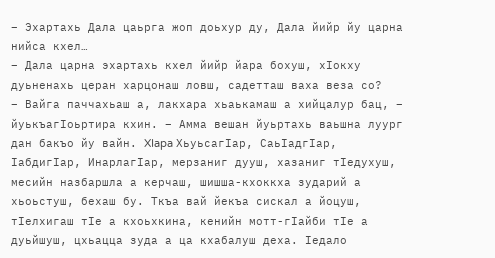– Эхартахь Дала цаьрга жоп доьхур ду, Дала йийр йу царна нийса кхел…
– Дала царна эхартахь кхел йийр йара бохуш, хIокху дуьненахь церан харцонаш ловш, садетташ ваха веза со?
– Вайга паччахьаш а, лакхара хьаькамаш а хийцалур бац, – йуькъагIоьртира кхин. – Амма вешан йуьртахь ваьшна луург дан бакъо йу вайн. XIapa ХьуьсагIар, СаьIадгIар, IабдигIар, ИнарлагIар, мерзаниг дууш, хазаниг тIедухуш, месийн назбаршла а керчаш, шишша-кхоккха зударий а хьоьстуш, бехаш бу. Ткъа вай йекъа сискал а йоцуш, тIелхигаш тIе а кхоьхкина, кенийн мотт-гIайби тIе а дуьйшуш, цхьацца зуда а ца кхабалуш деха. Iедало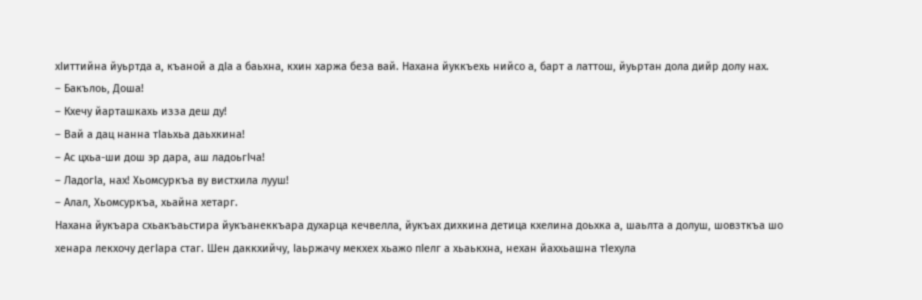хIиттийна йуьртда а, къаной а дIа а баьхна, кхин харжа беза вай. Нахана йуккъехь нийсо а, барт а латтош, йуьртан дола дийр долу нах.
– Бакълоь, Доша!
– Кхечу йарташкахь изза деш ду!
– Вай а дац нанна тIаьхьа даьхкина!
– Ас цхьа-ши дош эр дара, аш ладоьгIча!
– ЛадогIа, нах! Хьомсуркъа ву вистхила лууш!
– Алал, Хьомсуркъа, хьайна хетарг.
Нахана йукъара схьакъаьстира йукъанеккъара духарца кечвелла, йукъах дихкина детица кхелина доьхка а, шаьлта а долуш, шовзткъа шо хенара лекхочу дегIара стаг. Шен даккхийчу, Iаьржачу мекхех хьажо пIелг а хьаькхна, нехан йаххьашна тIехула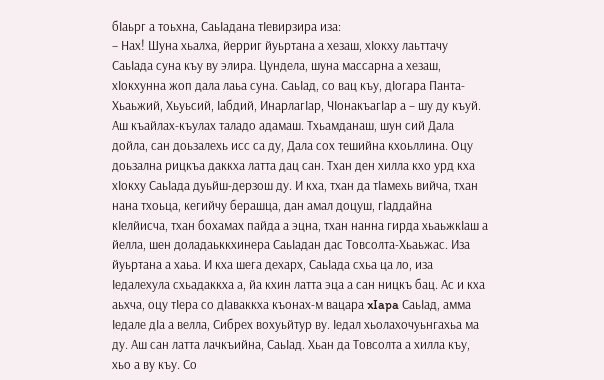бIаьрг а тоьхна, СаьIадана тIевирзира иза:
– Нах! Шуна хьалха, йерриг йуьртана а хезаш, хIокху лаьттачу СаьIада суна къу ву элира. Цундела, шуна массарна а хезаш, хIокхунна жоп дала лаьа суна. СаьIад, со вац къу, дIогара Панта-Хьаьжий, Хьуьсий, Iабдий, ИнарлагIар, ЧIонакъагIар а – шу ду къуй. Аш къайлах-къулах таладо адамаш. Тхьамданаш, шун сий Дала дойла, сан доьзалехь исс са ду, Дала сох тешийна кхоьллина. Оцу доьзална рицкъа даккха латта дац сан. Тхан ден хилла кхо урд кха хIокху СаьIада дуьйш-дерзош ду. И кха, тхан да тIамехь вийча, тхан нана тхоьца, кегийчу берашца, дан амал доцуш, гIаддайна кIелйисча, тхан бохамах пайда а эцна, тхан нанна гирда хьаьжкIаш а йелла, шен доладаьккхинера СаьIадан дас Товсолта-Хьаьжас. Иза йуьртана а хаьа. И кха шега дехарх, СаьIада схьа ца ло, иза Iедалехула схьадаккха а, йа кхин латта эца а сан ницкъ бац. Ас и кха аьхча, оцу тIера со дIаваккха къонах-м вацара xIapa СаьIад, амма Iедале дIа а велла, Сибрех вохуьйтур ву. Iедал хьолахочуьнгахьа ма ду. Аш сан латта лачкъийна, СаьIад. Хьан да Товсолта а хилла къу, хьо а ву къу. Со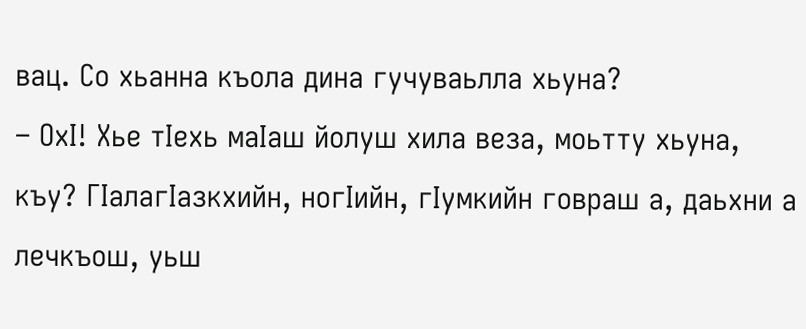вац. Со хьанна къола дина гучуваьлла хьуна?
– ОхI! Хье тIехь маIаш йолуш хила веза, моьтту хьуна, къу? ГIалагIазкхийн, ногIийн, гIумкийн говраш а, даьхни а лечкъош, уьш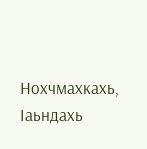Нохчмахкахь, Iаьндахь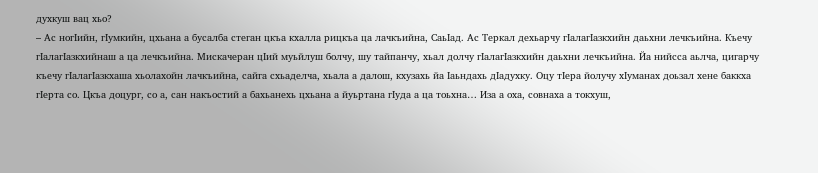духкуш вац хьо?
– Ас ногIийн, гIумкийн, цхьана а бусалба стеган цкъа кхалла рицкъа ца лачкъийна, СаьIад. Ас Теркал дехьарчу гIалагIазкхийн даьхни лечкъийна. Къечу гIалагIазкхийнаш а ца лечкъийна. Мискачеран цIий муьйлуш болчу, шу тайпанчу, хьал долчу гIалагIазкхийн даьхни лечкъийна. Йа нийсса аьлча, цигарчу къечу гIалагIазкхаша хьолахойн лачкъийна, сайга схьаделча, хьала а далош, кхузахь йа Iаьндахь дIадухку. Оцу тIера йолучу хIуманах доьзал хене баккха гIерта со. Цкъа доцург, со а, сан накъостий а бахьанехь цхьана а йуьртана гIуда а ца тоьхна… Иза а оха, совнаха а токхуш,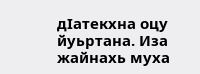дIатекхна оцу йуьртана. Иза жайнахь муха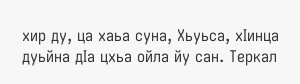хир ду, ца хаьа суна, Хьуьса, хIинца дуьйна дIa цхьа ойла йу сан. Теркал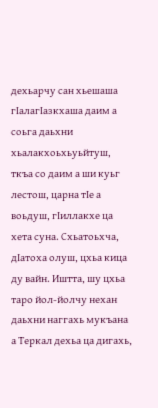дехьарчу сан хьешаша гIалагIазкхаша даим а соьга даьхни хьалакхоьхьуьйтуш, ткъа со даим а ши куьг лестош, царна тIе а воьдуш, гIиллакхе ца хета суна. Схьатоьхча, дIатоха олуш, цхьа кица ду вайн. Иштта, шу цхьа таро йол-йолчу нехан даьхни наггахь мукъана а Теркал дехьа ца дигахь,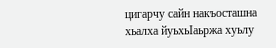цигарчу сайн накъосташна хьалха йуьхьIаьржа хуьлу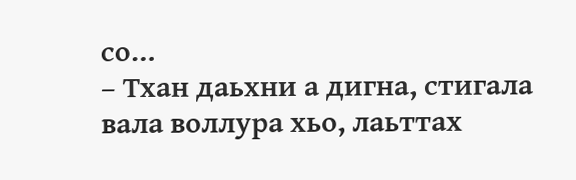со…
– Тхан даьхни а дигна, стигала вала воллура хьо, лаьттах